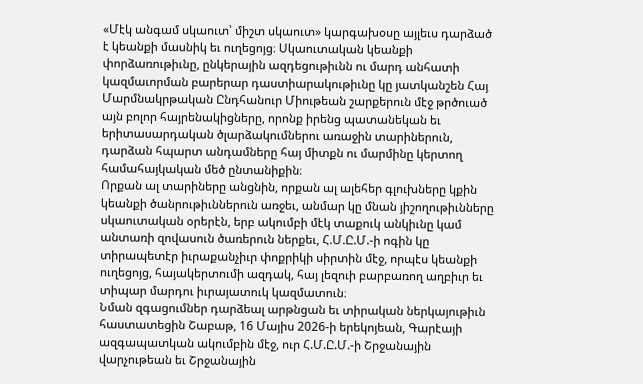«Մէկ անգամ սկաուտ՝ միշտ սկաուտ» կարգախօսը այլեւս դարձած է կեանքի մասնիկ եւ ուղեցոյց։ Սկաուտական կեանքի փորձառութիւնը, ընկերային ազդեցութիւնն ու մարդ անհատի կազմաւորման բարերար դաստիարակութիւնը կը յատկանշեն Հայ Մարմնակրթական Ընդհանուր Միութեան շարքերուն մէջ թրծուած այն բոլոր հայրենակիցները, որոնք իրենց պատանեկան եւ երիտասարդական ծլարձակումներու առաջին տարիներուն, դարձան հպարտ անդամները հայ միտքն ու մարմինը կերտող համահայկական մեծ ընտանիքին։
Որքան ալ տարիները անցնին, որքան ալ ալեհեր գլուխները կքին կեանքի ծանրութիւններուն առջեւ, անմար կը մնան յիշողութիւնները սկաուտական օրերէն, երբ ակումբի մէկ տաքուկ անկիւնը կամ անտառի զովասուն ծառերուն ներքեւ, Հ.Մ.Ը.Մ.-ի ոգին կը տիրապետէր իւրաքանչիւր փոքրիկի սիրտին մէջ, որպէս կեանքի ուղեցոյց, հայակերտումի ազդակ, հայ լեզուի բարբառող աղբիւր եւ տիպար մարդու իւրայատուկ կազմատուն։
Նման զգացումներ դարձեալ արթնցան եւ տիրական ներկայութիւն հաստատեցին Շաբաթ, 16 Մայիս 2026-ի երեկոյեան, Գարէայի ազգապատկան ակումբին մէջ, ուր Հ.Մ.Ը.Մ.-ի Շրջանային վարչութեան եւ Շրջանային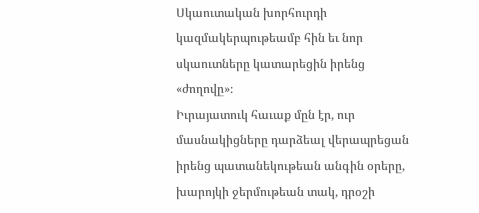Սկաուտական խորհուրդի կազմակերպութեամբ հին եւ նոր սկաուտները կատարեցին իրենց «ժողովը»։
Իւրայատուկ հաւաք մըն էր, ուր մասնակիցները դարձեալ վերապրեցան իրենց պատանեկութեան անգին օրերը, խարոյկի ջերմութեան տակ, դրօշի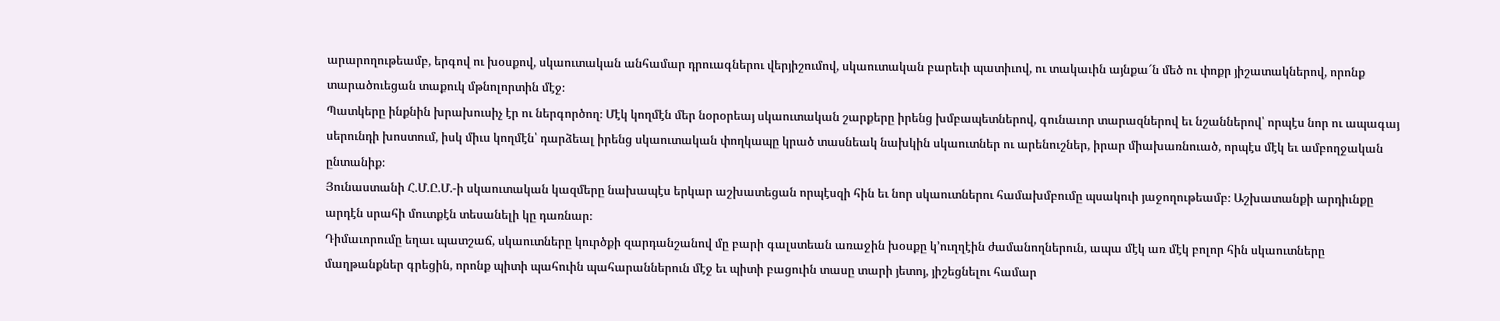արարողութեամբ, երգով ու խօսքով, սկաուտական անհամար դրուագներու վերյիշումով, սկաուտական բարեւի պատիւով, ու տակաւին այնքա՜ն մեծ ու փոքր յիշատակներով, որոնք տարածուեցան տաքուկ մթնոլորտին մէջ։
Պատկերը ինքնին խրախուսիչ էր ու ներգործող։ Մէկ կողմէն մեր նօրօրեայ սկաուտական շարքերը իրենց խմբապետներով, գունաւոր տարազներով եւ նշաններով՝ որպէս նոր ու ապագայ սերունդի խոստում, իսկ միւս կողմէն՝ դարձեալ իրենց սկաուտական փողկապը կրած տասնեակ նախկին սկաուտներ ու արենուշներ, իրար միախառնուած, որպէս մէկ եւ ամբողջական ընտանիք։
Յունաստանի Հ.Մ.Ը.Մ.-ի սկաուտական կազմերը նախապէս երկար աշխատեցան որպէսզի հին եւ նոր սկաուտներու համախմբումը պսակուի յաջողութեամբ։ Աշխատանքի արդիւնքը արդէն սրահի մուտքէն տեսանելի կը դառնար։
Դիմաւորումը եղաւ պատշաճ, սկաուտները կուրծքի զարդանշանով մը բարի գալստեան առաջին խօսքը կ՚ուղղէին ժամանողներուն, ապա մէկ առ մէկ բոլոր հին սկաուտները մաղթանքներ գրեցին, որոնք պիտի պահուին պահարաններուն մէջ եւ պիտի բացուին տասը տարի յետոյ, յիշեցնելու համար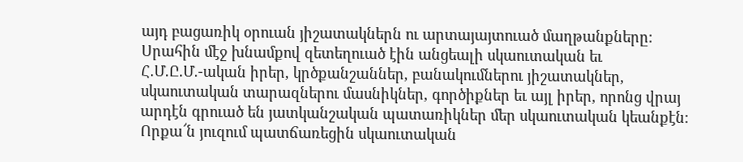այդ բացառիկ օրուան յիշատակներն ու արտայայտուած մաղթանքները։
Սրահին մէջ խնամքով զետեղուած էին անցեալի սկաուտական եւ Հ.Մ.Ը.Մ.-ական իրեր, կրծքանշաններ, բանակումներու յիշատակներ, սկաուտական տարազներու մասնիկներ, գործիքներ եւ այլ իրեր, որոնց վրայ արդէն գրուած են յատկանշական պատառիկներ մեր սկաուտական կեանքէն։ Որքա՜ն յուզում պատճառեցին սկաուտական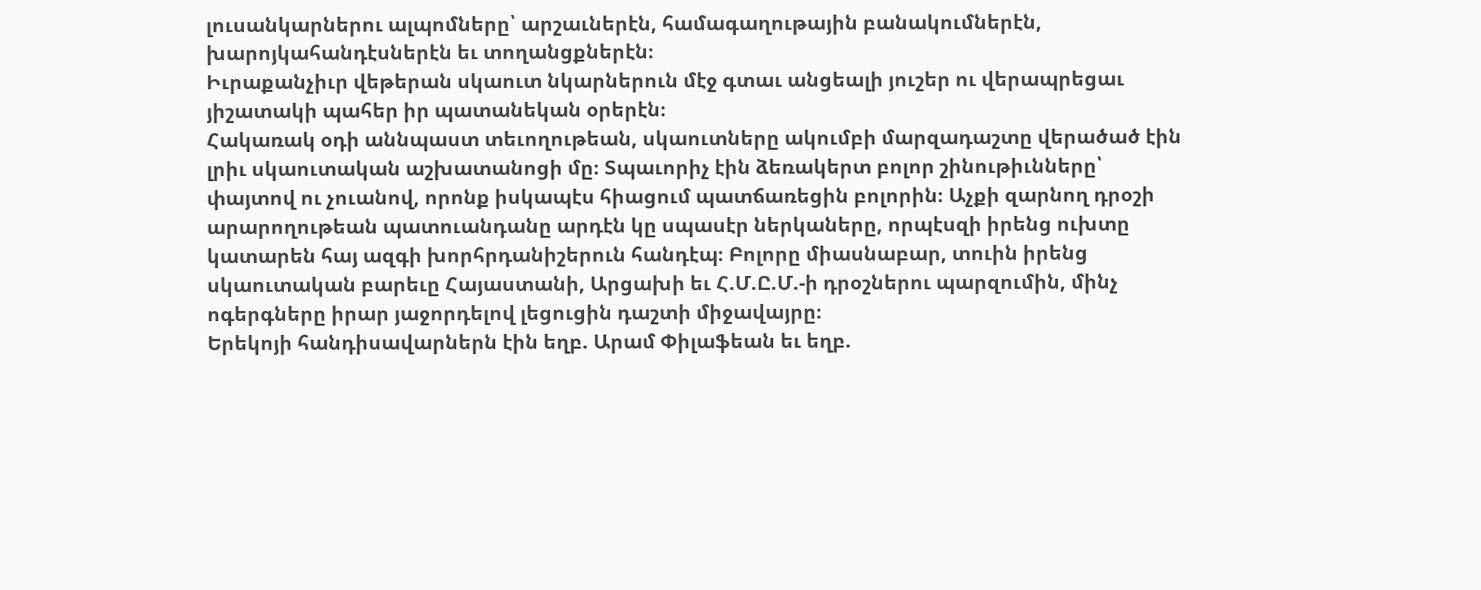լուսանկարներու ալպոմները՝ արշաւներէն, համագաղութային բանակումներէն, խարոյկահանդէսներէն եւ տողանցքներէն։
Իւրաքանչիւր վեթերան սկաուտ նկարներուն մէջ գտաւ անցեալի յուշեր ու վերապրեցաւ յիշատակի պահեր իր պատանեկան օրերէն։
Հակառակ օդի աննպաստ տեւողութեան, սկաուտները ակումբի մարզադաշտը վերածած էին լրիւ սկաուտական աշխատանոցի մը։ Տպաւորիչ էին ձեռակերտ բոլոր շինութիւնները՝ փայտով ու չուանով, որոնք իսկապէս հիացում պատճառեցին բոլորին։ Աչքի զարնող դրօշի արարողութեան պատուանդանը արդէն կը սպասէր ներկաները, որպէսզի իրենց ուխտը կատարեն հայ ազգի խորհրդանիշերուն հանդէպ։ Բոլորը միասնաբար, տուին իրենց սկաուտական բարեւը Հայաստանի, Արցախի եւ Հ.Մ.Ը.Մ.-ի դրօշներու պարզումին, մինչ ոգերգները իրար յաջորդելով լեցուցին դաշտի միջավայրը։
Երեկոյի հանդիսավարներն էին եղբ. Արամ Փիլաֆեան եւ եղբ.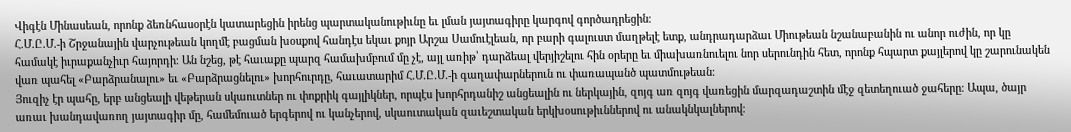Վիգէն Մինասեան, որոնք ձեռնհասօրէն կատարեցին իրենց պարտականութիւնը եւ լման յայտագիրը կարգով գործադրեցին։
Հ.Մ.Ը.Մ.-ի Շրջանային վարչութեան կողմէ բացման խօսքով հանդէս եկաւ քոյր Արշա Սամուէլեան, որ բարի գալուստ մաղթելէ ետք, անդրադարձաւ Միութեան նշանաբանին ու անոր ուժին, որ կը համակէ իւրաքանչիւր հայորդի։ Ան նշեց, թէ հաւաքը պարզ համախմբում մը չէ, այլ առիթ՝ դարձեալ վերյիշելու հին օրերը եւ միախառնուելու նոր սերունդին հետ, որոնք հպարտ քայլերով կը շարունակեն վառ պահել «Բարձրանալու» եւ «Բարձրացնելու» խորհուրդը, հաւատարիմ Հ.Մ.Ը.Մ.-ի գաղափարներուն ու փառապանծ պատմութեան։
Յուզիչ էր պահը, երբ անցեալի վեթերան սկաուտներ ու փոքրիկ գայլիկներ, որպէս խորհրդանիշ անցեալին ու ներկային, զոյգ առ զոյգ վառեցին մարզադաշտին մէջ զետեղուած ջահերը։ Ապա, ծայր առաւ խանդավառող յայտագիր մը, համեմուած երգերով ու կանչերով, սկաուտական զաւեշտական երկխօսութիւններով ու անակնկալներով։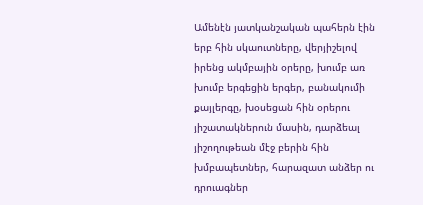Ամենէն յատկանշական պահերն էին երբ հին սկաուտները, վերյիշելով իրենց ակմբային օրերը, խումբ առ խումբ երգեցին երգեր, բանակումի քայլերգը, խօսեցան հին օրերու յիշատակներուն մասին, դարձեալ յիշողութեան մէջ բերին հին խմբապետներ, հարազատ անձեր ու դրուագներ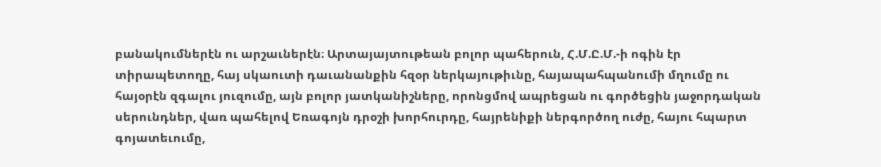բանակումներէն ու արշաւներէն։ Արտայայտութեան բոլոր պահերուն, Հ.Մ.Ը.Մ.-ի ոգին էր տիրապետողը, հայ սկաուտի դաւանանքին հզօր ներկայութիւնը, հայապահպանումի մղումը ու հայօրէն զգալու յուզումը, այն բոլոր յատկանիշները, որոնցմով ապրեցան ու գործեցին յաջորդական սերունդներ, վառ պահելով Եռագոյն դրօշի խորհուրդը, հայրենիքի ներգործող ուժը, հայու հպարտ գոյատեւումը,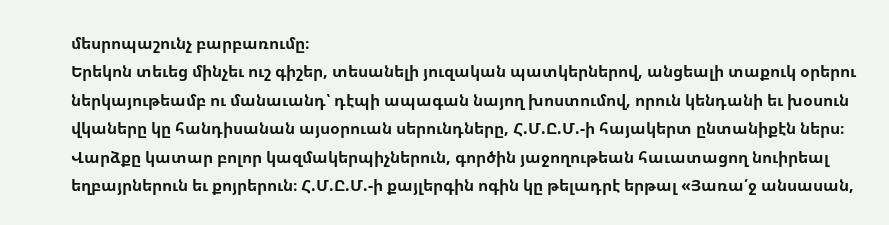մեսրոպաշունչ բարբառումը։
Երեկոն տեւեց մինչեւ ուշ գիշեր, տեսանելի յուզական պատկերներով, անցեալի տաքուկ օրերու ներկայութեամբ ու մանաւանդ՝ դէպի ապագան նայող խոստումով, որուն կենդանի եւ խօսուն վկաները կը հանդիսանան այսօրուան սերունդները, Հ.Մ.Ը.Մ.-ի հայակերտ ընտանիքէն ներս։
Վարձքը կատար բոլոր կազմակերպիչներուն, գործին յաջողութեան հաւատացող նուիրեալ եղբայրներուն եւ քոյրերուն։ Հ.Մ.Ը.Մ.-ի քայլերգին ոգին կը թելադրէ երթալ «Յառա՛ջ անսասան,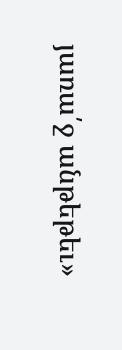յառա՛ջ անթեթեւ»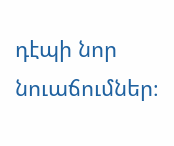դէպի նոր նուաճումներ։